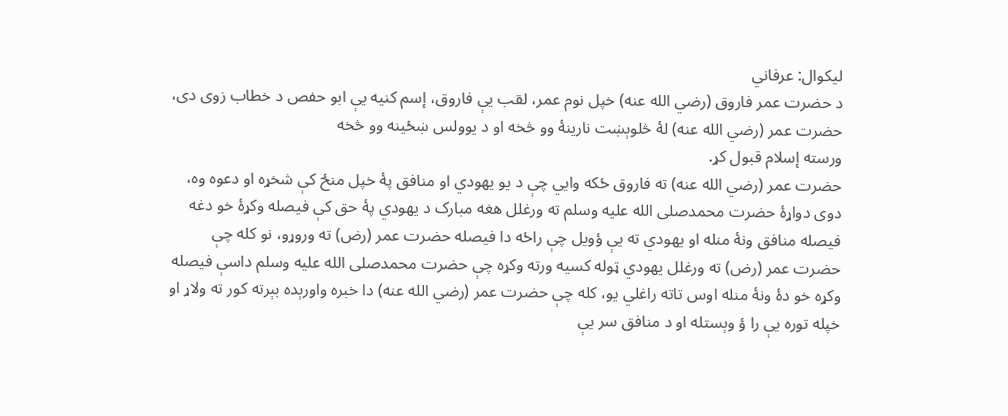لیکوال: عرفاني
د حضرت عمر فاروق (رضي الله عنه) خپل نوم عمر، لقب یې فاروق، إسم کنیه یې ابو حفص د خطاب زوی دی،
حضرت عمر (رضي الله عنه) لۀ څلوېښت نارینۀ وو څخه او د یوولس ښځینه وو څخه
ورسته إسلام قبول کړ.
حضرت عمر (رضي الله عنه) ته فاروق ځکه وایي چې د یو یهودي او منافق پۀ خپل منځ کې شخړه او دعوه وه، دوی دواړۀ حضرت محمدصلى الله عليه وسلم ته ورغلل هغه مبارک د یهودي پۀ حق کې فیصله وکړۀ خو دغه فیصله منافق ونۀ منله او یهودي ته یې ؤویل چې راځه دا فیصله حضرت عمر (رض) ته وروړو، نو کله چې حضرت عمر (رض) ته ورغلل یهودي ټوله کسیه ورته وکړه چې حضرت محمدصلى الله عليه وسلم داسې فیصله وکړه خو دۀ ونۀ منله اوس تاته راغلي یو، کله چې حضرت عمر (رضي الله عنه) دا خبره واورېده بېرته کور ته ولاړ او خپله توره یې را ؤ وېستله او د منافق سر یې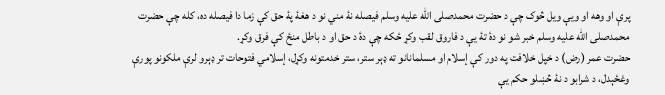پرې او وهه او ویې ویل څوک چې د حضرت محمدصلى الله عليه وسلم فیصله نۀ مني نو د هغۀ پۀ حق کې زما دا فیصله ده، کله چې حضرت محمدصلى الله عليه وسلم خبر شو نو دۀ تۀ یې د فاروق لقب وکړ ځکه چې دۀ د حق او د باطل منځ کې فرق وکړ.
حضرت عمر (رض) د خپل خلافت په دور کې إسلام او مسلمانانو ته ډېر ستر، ستر خدمتونه وکړل، إسلامي فتوحات تر ډېرو لرې ملکونو پورې وغځېدل، د شرابو د نۀ څښلو حکم یې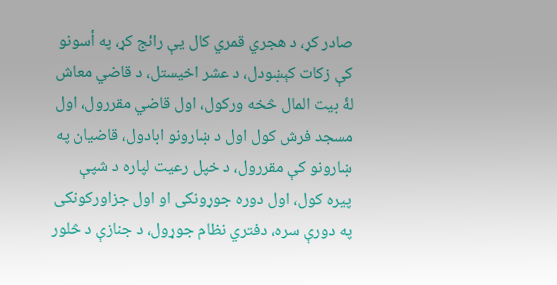صادر کړ، د هجري قمري کال یې رائج کړ، په أسونو کې زکات کېښودل، د عشر اخیستل، د قاضي معاش لۀ بیت المال څخه ورکول، اول قاضي مقررول، اول مسجد فرش کول اول د ښارونو ابادول، قاضیان په ښارونو کې مقررول، د خپل رعیت لپاره د شپې پیره کول، اول دوره جوړونکی او اول جزاورکونکی په دورې سره، دفتري نظام جوړول، د جنازې د څلور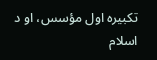تکبیره اول مؤسس، او د اسلام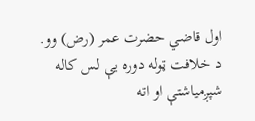اول قاضي حضرت عمر (رض) وو.
د خلافت ټوله دوره یې لس کاله شپږمیاشتې او اته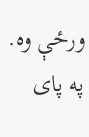ورځې وه.
په پای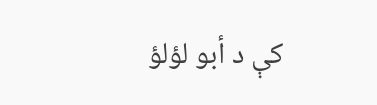کې د أبو لؤلؤ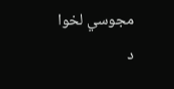مجوسي لخوا د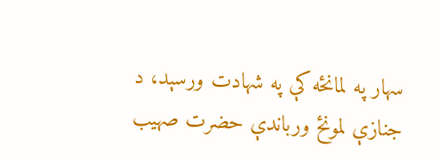سهار په لمانځه کې په شهادت ورسېد، د جنازې لمونځ ورباندې حضرت صهیب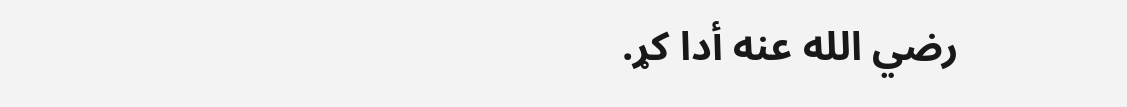رضي الله عنه أدا کړ.